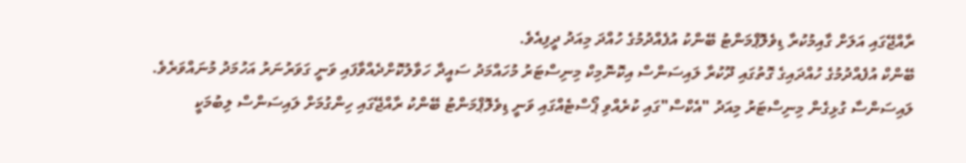ރާއްޖޭގައި އަލަށް ގާއިމުކުރާ ޑިވެލޮޕްމަންޓު ބޭންކު އުފެއްދުމުގެ ހުއްދަ މިއަދު ދީފިއެވެ.
ބޭންކް އުފެއްދުމުގެ ހުއްދައިގެ ގޮތުގައި ދޫކުރާ ލައިސަންސް އިކޮނޮމިކް މިނިސްޓަރު މުހައްމަދު ސައީދާ ހަވާލުކޮށްދެއްވާފައި ވަނީ ގަވަރުނަރު އަހުމަދު މުނައްވަރެވެ.
ލައިސަންސާ ގުޅިގެން މިނިސްޓަރު މިއަދު "އެކްސް"ގައި ކުރެއްވި ޕޯސްޓެއްގައި ވަނީ ޑިވެލޮޕްމަންޓު ބޭންކު ރާއްޖޭގައި ހިންގުމަށް ލައިސަންސް ލިބުމަކީ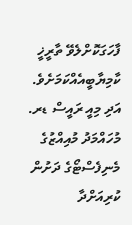ފާހަގަކޮށްލެވޭ ތާރީޚީ ކާމިޔާބީއެއްކަމަށެވެ.
އަދި މިއީ ރައީސް ޑރ. މުހައްމަދު މުއިއްޒުގެ މެނިފެސްޓޯގެ ދަށުން ކުރިއަށްދާ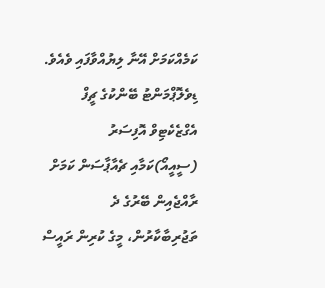ކަމެއްކަމަށް އޭނާ ލިޔުއްވާފައި ވެއެވެ.
ޑިވެލޮޕްމަންޓު ބޭންކުގެ ޗީފް އެގްޒެކެޓިވް އޮފިސަރު (ސީއީއޯ)ކަމާއި ޗެއާޕާސަން ކަމަށް ރާއްޖެއިން ބޭރުގެ ދެ ތަޖުރިބާކާރުން، މީގެ ކުރިން ރައީސް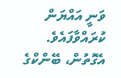ވަނީ އައްޔަން ކުރައްވާފައެވެ.
އެގޮތުން، ބޭންކްގެ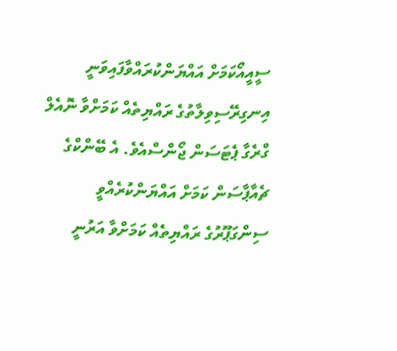ސީއީއޯކަމަށް އައްޔަންކުރައްވާފައިވަނީ އިނގިރޭސިވިލާތުގެ ރައްޔިތެއް ކަމަށްވާ ނޮއެލް ގްރެގާ ޕެޓަސަން ޖޯންސްއެވެ. އެ ބޭންކްގެ ޗެއާޕާސަން ކަމަށް އައްޔަންކުރެއްވީ ސިންގަޕޫރުގެ ރައްޔިތެއް ކަމަށްވާ އަރުނީ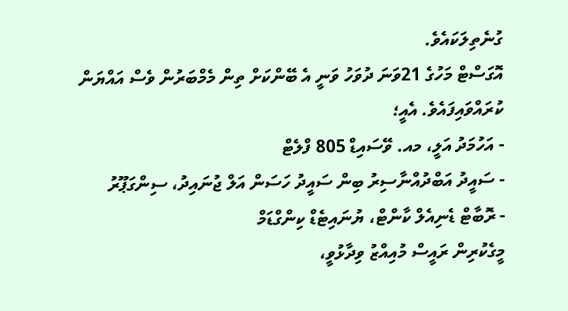ގުނެތިލަކައެވެ.
އޮގަސްޓް މަހުގެ 21ވަނަ ދުވަހު ވަނީ އެ ބޭންކަށް ތިން މެމްބަރުން ވެސް އައްޔަން ކުރައްވައިފައެވެ. އެއީ؛
- އަހުމަދު އަލީ، މއ. ވޭސައިޑް 805 ފްލެޓް
- ސައީދު އަބްދުއްނާސިރު ބިން ސައީދު ހަސަން އަލް ޖުނައިދު، ސިންގަޕޫރު
- ރޮބާޓް ޑެނިއެލް ކާންޓް، ޔުނައިޓެޑް ކިންގްޑަމް
މީގެކުރިން ރައީސް މުއިއްޒު ވިދާޅުވީ،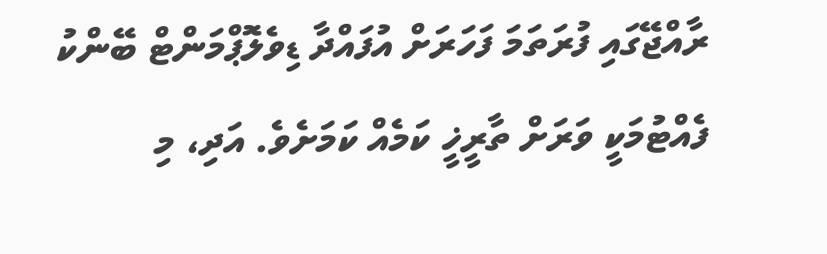ރާއްޖޭގައި ފުރަތަމަ ފަހަރަށް އުފައްދާ ޑިވެލޮޕްމަންޓް ބޭންކު ފެއްޓުމަކީ ވަރަށް ތާރީޚީ ކަމެއް ކަމަށެވެ. އަދި، މި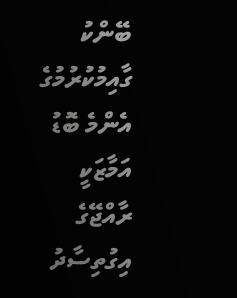ބޭންކު ގާއިމުކުރުމުގެ އެންމެ ބޮޑު އަމާޒަކީ ރާއްޖޭގެ އިގުތިސާދު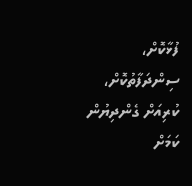ފުޅާކޮށް، ސިންދަފާތުކޮށް، ކުރިއަށް ގެންދިޔުން ކަމަށް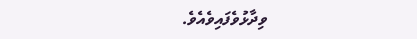ވިދާޅުވެފައިވެއެވެ.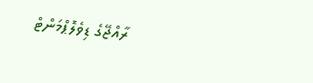ރާއްޖޭގެ ޑިވެލޮޕްމަންޓް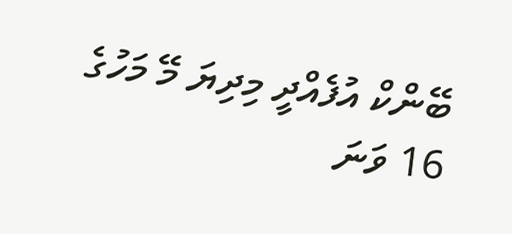ބޭންކް އުފެއްދީ މިދިޔަ މޭ މަހުގެ 16 ވަނަ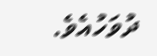ދުވަހުއެވެ.